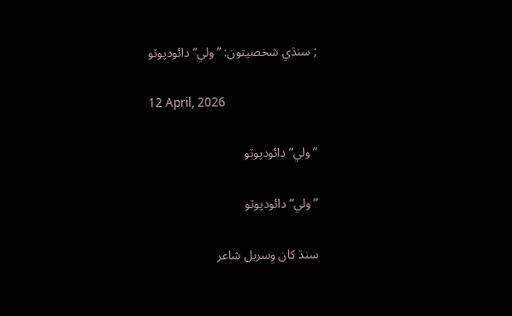; سنڌي شخصيتون: ”ولي“ دائودپوٽو

12 April, 2026

”ولي“ دائودپوٽو

”ولي“ دائودپوٽو

سنڌ کان وِسريل شاعر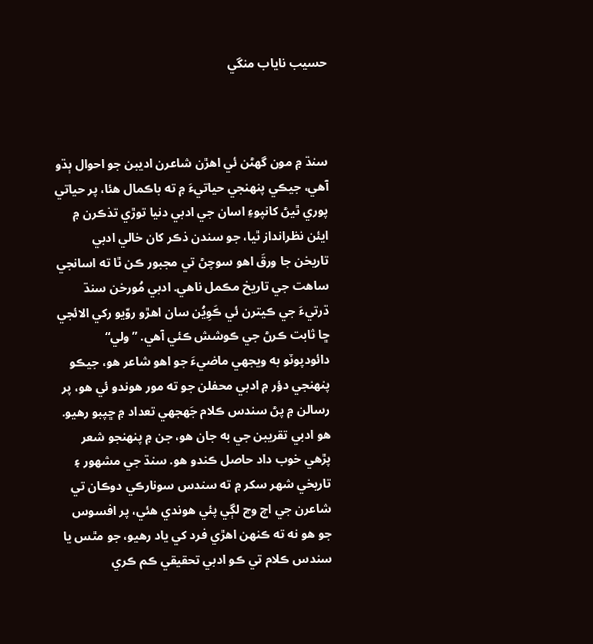حسيب ناياب منگي



سنڌ ۾ مون گهڻن ئي اهڙن شاعرن اديبن جو احوال ٻڌو آهي، جيڪي پنھنجي حياتيءَ ۾ ته باڪمال هئا، پر حياتي پوري ٿيڻ کانپوءِ اسان جي ادبي دنيا توڙي تذڪرن ۾ ايئن نظرانداز ٿيا، جو سندن ذڪر کان خالي ادبي تاريخن جا ورقَ اهو سوچڻ تي مجبور ڪن ٿا ته اسانجي ساھت جي تاريخ مڪمل ناھي. ادبي مُورخن سنڌ ڌرتيءَ جي ڪيترن ئي ڪَوِيُن سان اهڙو روّيو رکي الائجي ڇا ثابت ڪرڻ جي ڪوشش ڪئي آهي. ”ولي“ دائودپوٽو به ويجهي ماضيءَ جو اهو شاعر هو، جيڪو پنھنجي دؤر ۾ ادبي محفلن جو ته مور هوندو ئي هو، پر رسالن ۾ پڻ سندس ڪلام جَھجهي تعداد ۾ ڇپبو رهيو. هو ادبي تقريبن جي به جان هو، جن ۾ پنھنجو شعر پڙهي خوب داد حاصل ڪندو هو. سنڌ جي مشھور ۽ تاريخي شھر سکر ۾ ته سندس سونارڪي دوڪان تي شاعرن جي اچ وڃ لڳي پئي هوندي هئي، پر افسوس جو هو نه ته ڪنھن اهڙي فرد کي ياد رهيو، جو مٿس يا سندس ڪلام تي ڪو ادبي تحقيقي ڪم ڪري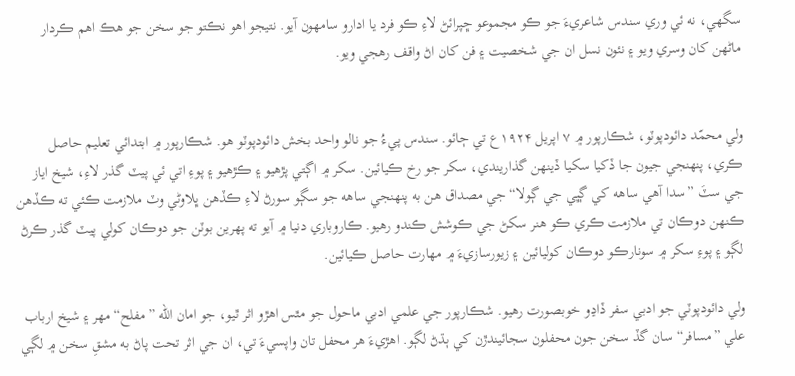سگهي، نه ئي وري سندس شاعريءَ جو ڪو مجموعو ڇپرائڻ لاءِ ڪو فرد يا ادارو سامھون آيو. نتيجو اهو نڪتو جو سخن جو هڪ اهم ڪردار ماڻهن کان وسري ويو ۽ نئون نسل ان جي شخصيت ۽ فن کان اڻ واقف رهجي ويو.


ولي محمّد دائودپوٽو، شڪارپور ۾ ۷ اپريل ۱۹۲۴ع تي ڄائو. سندس پيءُ جو نالو واحد بخش دائودپوٽو هو. شڪارپور ۾ ابتدائي تعليم حاصل ڪري، پنھنجي جيون جا ڏکيا سکيا ڏينھن گذاريندي، سکر جو رخ ڪيائين. سکر ۾ اڳتي پڙهيو ۽ ڪڙهيو ۽ پوءِ اتي ئي پيٽ گذر لاءِ، شيخ اياز جي سٽَ ”سدا آهي ساهه کي ڳڀي جي ڳولا“ جي مصداق هن به پنھنجي ساھه جو سڳو سورڻ لاءِ ڪڏهن ڀلاوڻي وٽ ملازمت ڪئي ته ڪڏهن ڪنھن دوڪان تي ملازمت ڪري ڪو هنر سکڻ جي ڪوشش ڪندو رهيو. ڪاروباري دنيا ۾ آيو ته پھرين بوٽن جو دوڪان کولي پيٽ گذر ڪرڻ لڳو ۽ پوءِ سکر ۾ سونارڪو دوڪان کوليائين ۽ زيورسازيءَ ۾ مھارت حاصل ڪيائين.

ولي دائودپوٽي جو ادبي سفر ڏاڍو خوبصورت رھيو. شڪارپور جي علمي ادبي ماحول جو مٿس اهڙو اثر ٿيو، جو امان الله ”مفلح“ مھر ۽ شيخ ارباب علي ”مسافر“ سان گڏ سخن جون محفلون سجائيندڙن کي ٻڌڻ لڳو. اهڙيءَ هر محفل تان واپسيءَ تي، ان جي اثر تحت پاڻ به مشقِ سخن ۾ لڳي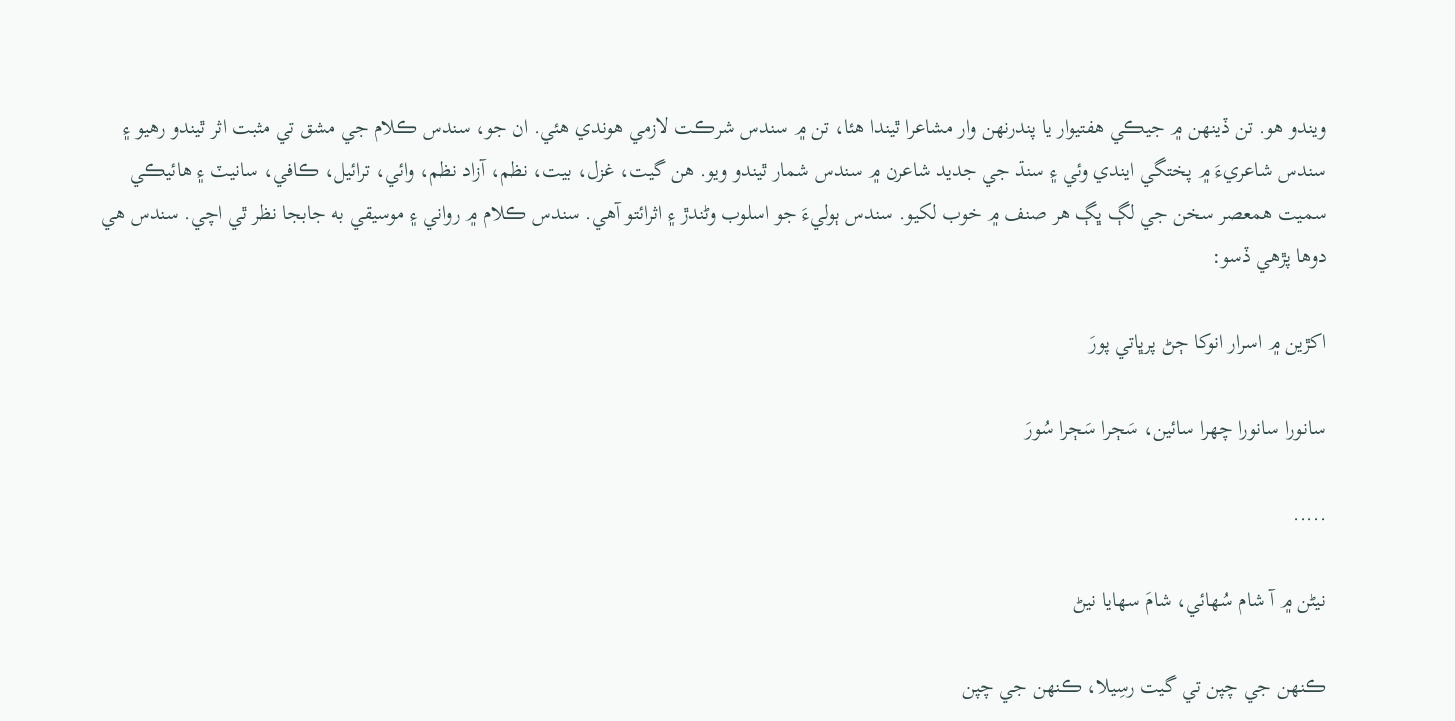ويندو هو. تن ڏينھن ۾ جيڪي هفتيوار يا پندرنھن وار مشاعرا ٿيندا هئا، تن ۾ سندس شرڪت لازمي هوندي هئي. ان جو، سندس ڪلام جي مشق تي مثبت اثر ٿيندو رھيو ۽ سندس شاعريءَ ۾ پختگي ايندي وئي ۽ سنڌ جي جديد شاعرن ۾ سندس شمار ٿيندو ويو. هن گيت، غزل، بيت، نظم، آزاد نظم، وائي، ترائيل، ڪافي، سانيٽ ۽ هائيڪي سميت همعصر سخن جي لڳ ڀڳ هر صنف ۾ خوب لکيو. سندس ٻوليءَ جو اسلوب وڻندڙ ۽ اثرائتو آهي. سندس ڪلام ۾ رواني ۽ موسيقي به جابجا نظر ٿي اچي. سندس هي دوھا پڙهي ڏسو:

اکڙين ۾ اسرار انوکا ڄڻ پرڀاتي پورَ

سانورا سانورا چھرا سائين، سَڄرا سَڄرا سُورَ

.....

نيڻن ۾ آ شام سُھائي، شامَ سھايا نيڻ

ڪنھن جي چپن تي گيت رسِيلا، ڪنھن جي چپن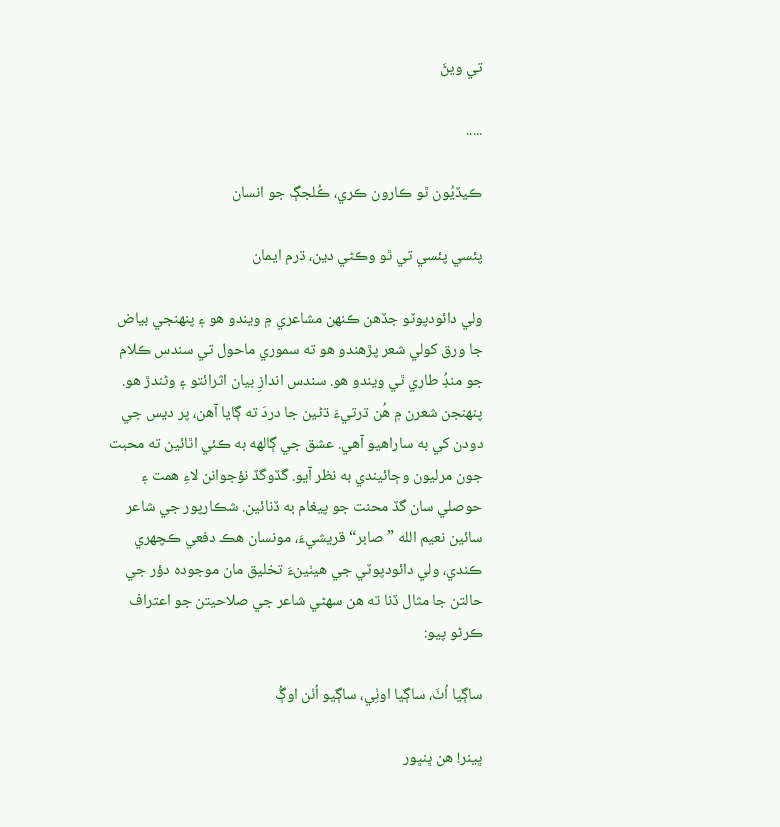تي ويڻَ

.....

ڪيڏيُون ٿو ڪارون ڪري، ڪُلجڳ جو انسان

پئسي پئسي تي ٿو وڪڻي دين، ڌرم ايمان

ولي دائودپوٽو جڏهن ڪنھن مشاعري ۾ ويندو هو ۽ پنھنجي بياض جا ورق کولي شعر پڙھندو هو ته سموري ماحول تي سندس ڪلام جو منڊُ طاري ٿي ويندو هو. سندس اندازِ بيان اثرائتو ۽ وڻندڙ هو. پنھنجن شعرن ۾ هُن ڌرتيءَ ڌڻين جا دردَ ته ڳايا آهن، پر ديس جي دودن کي به ساراهيو آهي. عشق جي ڳالهه به ڪئي اٿائين ته محبت جون مرليون وڄائيندي به نظر آيو. گڏوگڏ نؤجوانن لاءِ همت ۽ حوصلي سان گڏ محنت جو پيغام به ڏنائين. شڪارپور جي شاعر سائين نعيم الله ”صابر“ قريشيءَ، مونسان هڪ دفعي ڪچھري ڪندي، ولي دائودپوٽي جي هيٺينءَ تخليق مان موجوده دؤر جي حالتن جا مثال ڏنا ته هن سھڻي شاعر جي صلاحيتن جو اعتراف ڪرڻو پيو:

ساڳيا اُٺَ، ساڳيا اوٺِي، ساڳيو اُٺن اوڳُ

ڀينر! هن ڀنڀور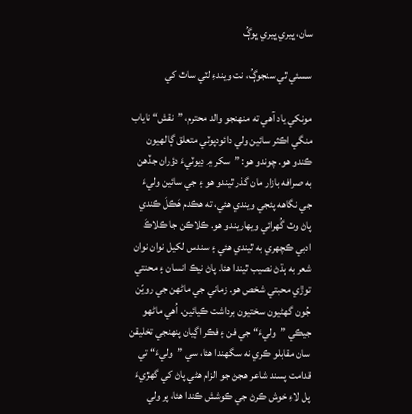سان، ڀيري ڀيري ڀوڳُ

سسئي ٿي سنجوڳُ، نت ويندءِ لٽي ساٿ کي

مونکي ياد آهي ته منھنجو والد محترم، ”نقش“ ناياب منگي اڪثر سائين ولي دائودپوٽي متعلق ڳالهيون ڪندو هو. چوندو هو: ”سکر ۾ ڊيوٽيءَ دؤران جڏهن به صرافه بازار مان گذر ٿيندو هو ۽ جي سائين وليءَ جي نگاهه پئجي ويندي هئي، ته هڪدم هَڪلَ ڪندي پاڻ وٽ گُهرائي ويھاريندو هو. ڪلاڪن جا ڪلاڪَ ادبي ڪچھري به ٿيندي هئي ۽ سندس لکيل نوان نوان شعر به ٻڌڻ نصيب ٿيندا هئا. پاڻ نيڪ انسان ۽ محنتي توڙي محبتي شخص هو. زماني جي ماڻهن جي رويّن جُون گهڻيون سختيون برداشت ڪيائين. اُهي ماڻهو جيڪي ”وليءَ“ جي فن ۽ فڪر اڳيان پنھنجي تخليقن سان مقابلو ڪري نه سگهندا هئا، سي ”وليءَ“ تي قدامت پسند شاعر هجڻ جو الزام هڻي پاڻ کي گهڙيءَ پل لاءِ خوش ڪرڻ جي ڪوشش ڪندا هئا، پر ولي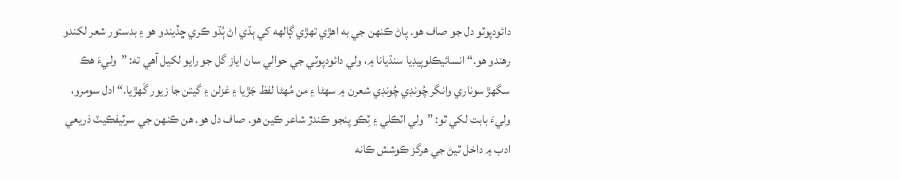دائودپوٽو دل جو صاف هو. پاڻ ڪنھن جي به اهڙي تھڙي ڳالهه کي ٻڌي اڻ ٻُڌو ڪري ڇڏيندو هو ۽ بدستور شعر لکندو رهندو هو.“ انسائيڪلوپيڊيا سنڌيانا ۾، ولي دائودپوٽي جي حوالي سان اياز گل جو رايو لکيل آهي ته: ”وليءَ هڪ سگهڙ سوناري وانگر چُونڊي چُونڊي شعرن ۾ سھڻا ۽ من مُھڻا لفظ جَڙيا ۽ غزلن ۽ گيتن جا زيور گَهڙيا.“ ادل سومرو، وليءَ بابت لکي ٿو: ”ولي اٽڪلي ۽ ٽِڪو پنجو ڪندڙ شاعر ڪين هو. صاف دل هو. هن ڪنھن جي سرٽيفڪيٽ ذريعي ادب ۾ داخل ٿيڻ جي هرگز ڪوشش ڪانه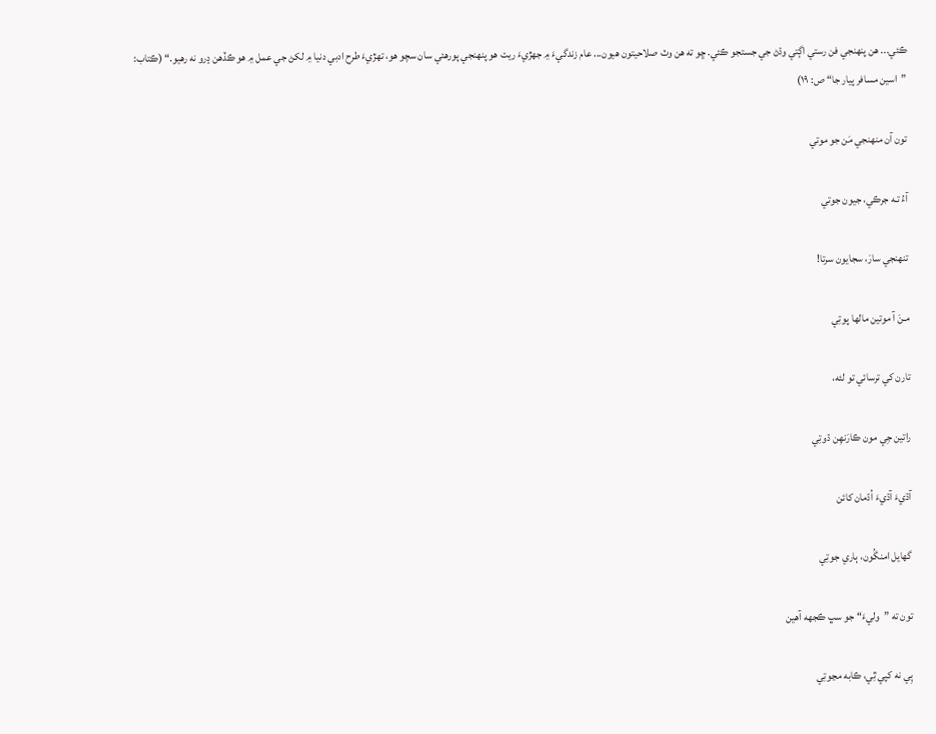ڪئي... هن پنھنجي فن رستي اڳتي وڌڻ جي جستجو ڪئي. ڇو ته هن وٽ صلاحيتون هيون... عام زندگيءَ ۾ جھڙيءَ ريت هو پنھنجي پورهئي سان سچو هو، تھڙيءَ طرح ادبي دنيا ۾ لکڻ جي عمل ۾ هو ڪڏهن ڍرو نه رهيو.“ (ڪتاب: ”اسين مسافر پيار جا“ ص: ۱۹)

تون آن منھنجي مَن جو موتي

آءُ تـه جرڪي، جيون جوتي

تنھنجي سارَ، سجايون سرتا!

مـنَ آ موتين مالھا پوتِي

تارن کي ترسائي تو لئه،

راتين جِي مون ڪارَنھِن ڌوتِي

آڌيءَ آڌيءَ اُڌمان کائن

گهايل امنگُون، ٻاري جوتِي

تون ته ”وليءَ“ جو سڀ ڪجهه آهين

ٻِي نه کپي ٿِي، ڪابه مڃوتِي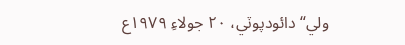ولي“ دائودپوٽي، ۲۰ جولاءِ ۱۹۷۹ع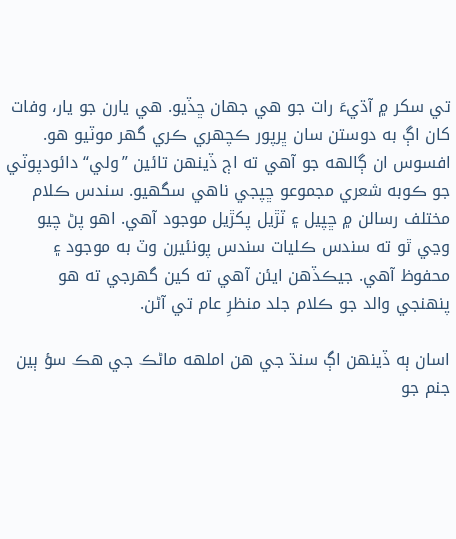تي سکر ۾ آڌيءَ رات جو هي جھان ڇڏيو. ھي يارن جو يار، وفات کان اڳ به دوستن سان ڀرپور ڪچھري ڪري گهر موٽيو هو. افسوس ان ڳالهه جو آهي ته اڄ ڏينھن تائين ”ولي“ دائودپوٽي جو ڪوبه شعري مجموعو ڇپجي ناهي سگهيو. سندس ڪلام مختلف رسالن ۾ ڇپيل ۽ ٽڙيل پکڙيل موجود آهي. اهو پڻ چيو وڃي ٿو ته سندس ڪليات سندس پونئيرن وٽ به موجود ۽ محفوظ آهي. جيڪڏھن ايئن آهي ته کين گهرجي ته هو پنھنجي والد جو ڪلام جلد منظرِ عام تي آڻن.

اسان ٻه ڏينھن اڳ سنڌ جي هن املھه ماڻڪ جي هڪ سؤ ٻين جنم جو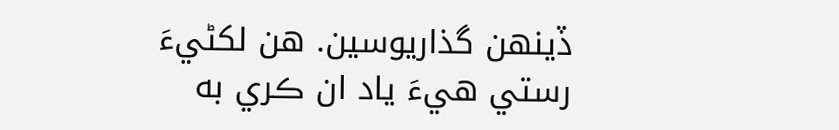ڏينھن گذاريوسين. هن لکڻيءَ رستي هيءَ ياد ان ڪري به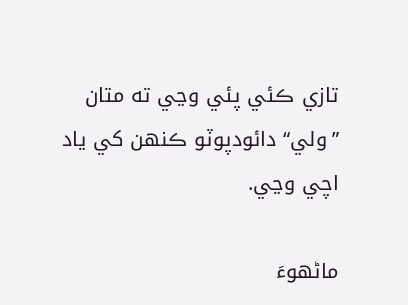تازي ڪئي پئي وڃي ته متان ”ولي“ دائودپوٽو ڪنھن کي ياد اچي وڃي.

ماڻهوءَ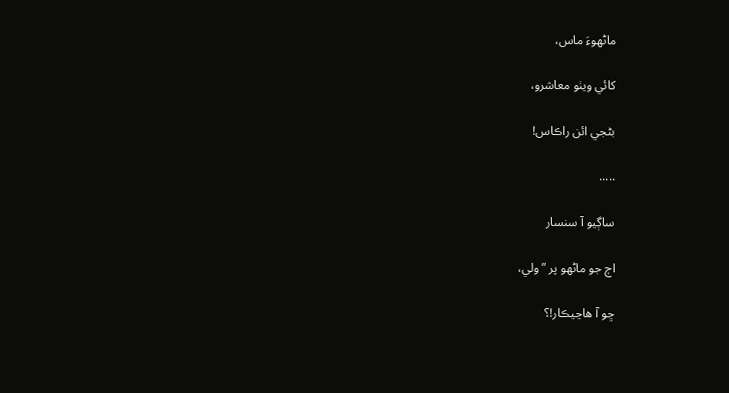ماڻهوءَ ماس،

کائي ويٺو معاشرو،

بڻجي ائن راڪاس!

.....

ساڳيو آ سنسار

اڄ جو ماڻهو پر ”ولي،

ڇو آ هاڃيڪار!؟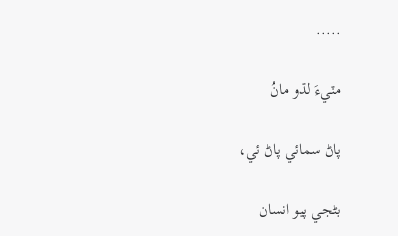.....

مٽيءَ لڌو مانُ

پاڻ سمائي پاڻ ئي،

بڻجي پيو انسان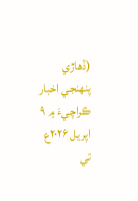(ڏھاڙي پنھنجي اخبار ڪراچيءَ ۾ ۹ اپريل ۲۰۲۶ع تي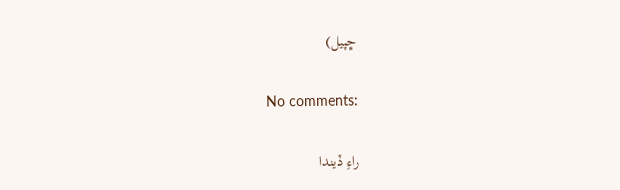ڇپيل)

No comments:

راءِ ڏيندا